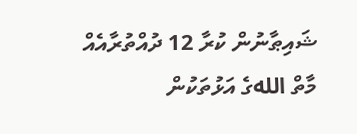ޝައިޠާނުން ކުރާ 12 ދުއްތުރާއެއް
މާތް اللهގެ އަޅުތަކުން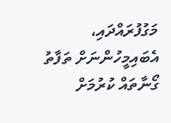މަގުފުރައްދައި، އެބައިމީހުންނަށް ތަފާތު ގޯނާތައް ކުރުމަށް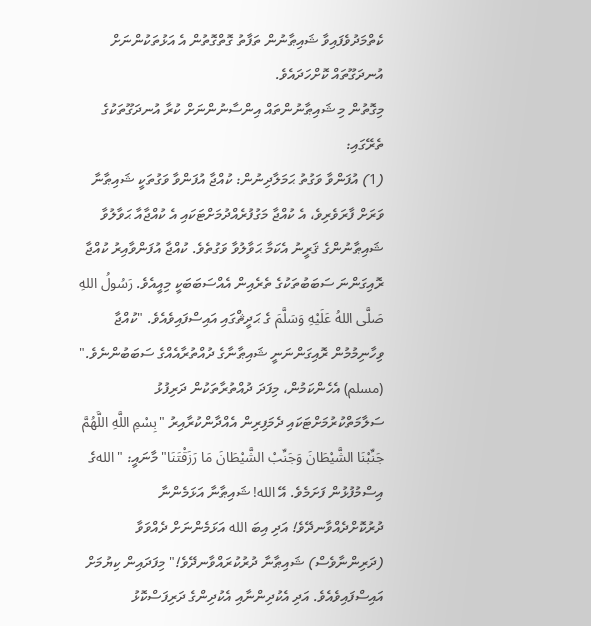ކެތްމަދުވެފައިވާ ޝައިޠާނުން ތަފާތު ގޮތްގޮތުން އެ އަޅުތަކުންނަށް އުނދަގޫތައް ކޮށްހަދައެވެ.
މިގޮތުން މި ޝައިޠާނުންތައް އިންސާނުންނަށް ކުރާ އުނދަގޫތަކުގެ ތެރޭގައި:
(1) އުފަންވާ ވަގުތު ޙަމަލާދިނުން: ކުއްޖާ އުފަންވާ ވަގުތަކީ ޝައިޠާނާ ވަރަށް ފާރަވެރިވެ، އެ ކުއްޖާ މަގުފުރެއްދުމަށްޓަކައި އެ ކުއްޖާއާ ޙަވާލުވާ ޝައިޠާނުންގެ ޤަރީނު އެކަމާ ޙަވާލުވާ ވަގުތެވެ. ކުއްޖާ އުފަންވާއިރު ކުއްޖާ ރޮއިގަންނަ ސަބަބުތަކުގެ ތެރެއިން އެއްސަބަބަކީ މިއީއެވެ. رَسُولُ اللهِ صَلَّى اللهُ عَلَيْهِ وَسَلَّمَ ގެ ޙަދީޘްގައި އައިސްފައިވެއެވެ. "ކުއްޖާ ވިހާނިމުމުން ރޮއިގަންނަނީ ޝައިޠާނާގެ ދުއްތުރާއެއްގެ ސަބަބުންނެވެ." (مسلم) އެހެންކަމުން، މިފަދަ ދުއްތުރާތަކުން ދަރިފުޅު ސަލާމަތްކުރުމަށްޓަކައި ދެމަފިރިން އެއްދާންކުރާއިރު "بِسْمِ اللَّهِ اللَّهُمَّ جَنِّبْنَا الشَّيْطَانَ وَجَنِّبْ الشَّيْطَانَ مَا رَزَقْتَنَا" މާނައީ: "اللهގެ އިސްމުފުޅުން ފަށަމެވެ. އޭ الله! ޝައިޠާނާ އަޅަމެންނާ ދުރުކޮށްދެއްވާނދޭވެ! އަދި އިބަ الله އަޅަމެންނަށް ދެއްވަވާ (ދަރިންނާވެސް) ޝައިޠާނާ ދުރުކުރައްވާނދޭވެ!" މިފަދައިން ކިޔުމަށް އައިސްފައިވެއެވެ. އަދި އެކުދިންނާއި އެކުދިންގެ ދަރިފަސްކޮޅު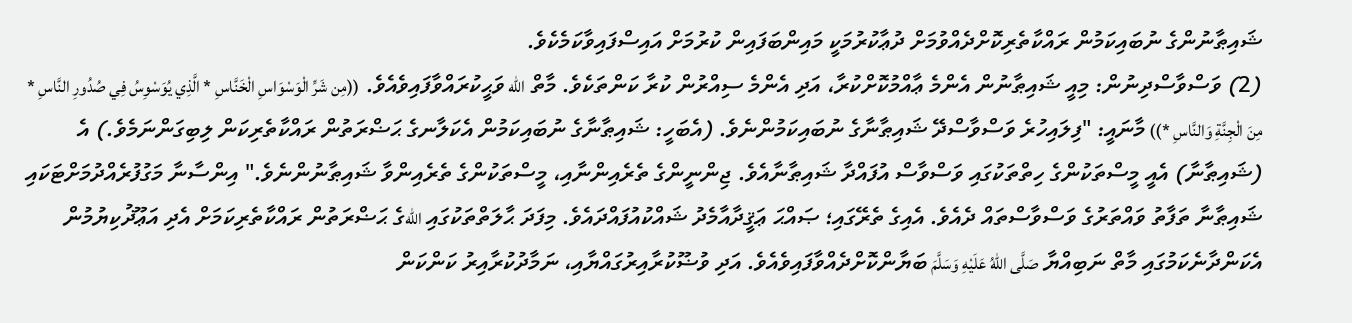ޝައިޠާނުންގެ ނުބައިކަމުން ރައްކާތެރިކޮށްދެއްވުމަށް ދުޢާކުރުމަކީ މައިންބަފައިން ކުރުމަށް އައިސްފައިވާކަމެކެވެ.
(2) ވަސްވާސްދިނުން: މިއީ ޝައިޠާނުން އެންމެ ޢާއްމުކޮށްކުރާ، އަދި އެންމެ ސިއްރުން ކުރާ ކަންތަކެވެ. މާތް الله ވަޙީކުރައްވާފައިވެއެވެ. ((مِن شَرِّ الْوَسْوَاسِ الْخَنَّاسِ * الَّذِي يُوَسْوِسُ فِي صُدُورِ النَّاسِ * مِنَ الْجِنَّةِ وَالنَّاسِ *)) މާނައީ: "ފިލައިހުރެ ވަސްވާސްދޭ ޝައިޠާނާގެ ނުބައިކަމުންނެވެ. (އެބަހީ: ޝައިޠާނާގެ ނުބައިކަމުން އެކަލާނގެ ޙަޟްރަތުން ރައްކާތެރިކަން ލިބިގަންނަމެވެ.) އެ (ޝައިޠާނާ) އެއީ މީސްތަކުންގެ ހިތްތަކުގައި ވަސްވާސް އުފައްދާ ޝައިޠާނާއެވެ. ޖިންނީންގެ ތެރެއިންނާއި، މީސްތަކުންގެ ތެރެއިންވާ ޝައިޠާނުންނެވެ." އިންސާނާ މަގުފުރެއްދުމަށްޓަކައި ޝައިޠާނާ ތަފާތު ވައްތަރުގެ ވަސްވާސްތައް ދެއެވެ. އެއިގެ ތެރޭގައި؛ ޞައްޙަ ޢަޤީދާއާމެދު ޝައްކުއުފައްދައެވެ. މިފަދަ ޙާލަތްތަކުގައި اللهގެ ޙަޟްރަތުން ރައްކާތެރިކަމަށް އެދި އަޢޫޛުކިޔުމުން އެކަންދާނެކަމުގައި މާތް ނަބިއްޔާ صَلَّى اللهُ عَلَيْهِ وَسَلَّمَ ބަޔާންކޮށްދެއްވާފައިވެއެވެ. އަދި ވުޟޫކުރާއިރުގައްޔާއި، ނަމާދުކުރާއިރު ކަންކަން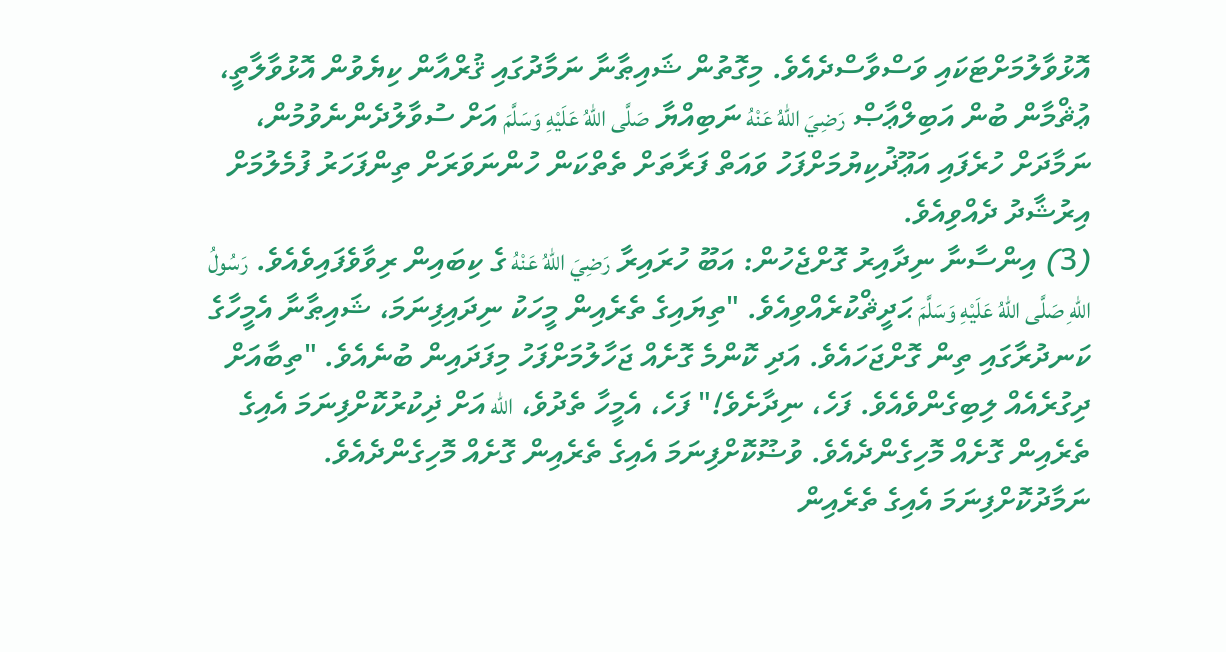އޮޅުވާލުމަށްޓަކައި ވަސްވާސްދެއެވެ. މިގޮތުން ޝައިޠާނާ ނަމާދުގައި ޤުރްއާން ކިޔެވުން އޮޅުވާލާތީ، ޢުޘްމާން ބުން އަބިލްޢާޞް رَضِيَ اللهُ عَنْهُ ނަބިއްޔާ صَلَّى اللهُ عَلَيْهِ وَسَلَّمَ އަށް ސުވާލުދެންނެވުމުން، ނަމާދަށް ހުރެފައި އަޢޫޛުކިޔުމަށްފަހު ވައަތް ފަރާތަށް ތެތްކަން ހުންނަވަރަށް ތިންފަހަރު ފުމެލުމަށް އިރުޝާދު ދެއްވިއެވެ.
(3) އިންސާނާ ނިދާއިރު ގޮށްޖެހުން: އަބޫ ހުރައިރާ رَضِيَ اللهُ عَنْهُ ގެ ކިބައިން ރިވާވެފައިވެއެވެ. رَسُولُ اللهِ صَلَّى اللهُ عَلَيْهِ وَسَلَّمَ ޙަދީޘްކުރެއްވިއެވެ. "ތިޔައިގެ ތެރެއިން މީހަކު ނިދައިފިނަމަ، ޝައިޠާނާ އެމީހާގެ ކަނދުރާގައި ތިން ގޮށްޖަހައެވެ. އަދި ކޮންމެ ގޮށެއް ޖަހާލުމަށްފަހު މިފަދައިން ބުނެއެވެ. "ތިބާއަށް ދިގުރެއެއް ލިބިގެންވެއެވެ. ފަހެ، ނިދާށެވެ!" ފަހެ، އެމީހާ ތެދުވެ، الله އަށް ޛިކުރުކޮށްފިނަމަ އެއިގެ ތެރެއިން ގޮށެއް މޮހިގެންދެއެވެ. ވުޟޫކޮށްފިނަމަ އެއިގެ ތެރެއިން ގޮށެއް މޮހިގެންދެއެވެ. ނަމާދުކޮށްފިނަމަ އެއިގެ ތެރެއިން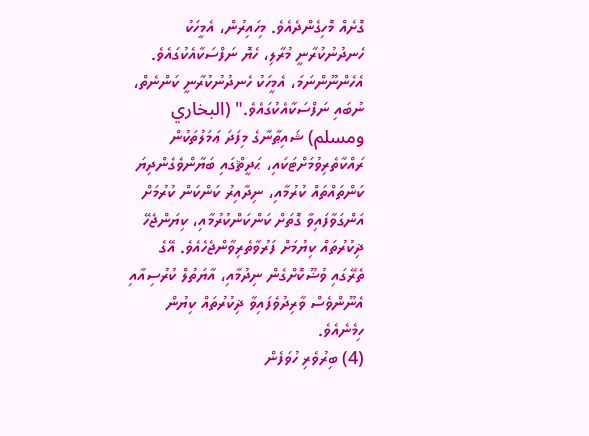ގޮށެއް މޮހިގެންދެއެވެ. މިހައިރުން، އެމީހަކު ހެނދުނުކުރާނީ މުރާލި، ހެޔޮ ނަފްސަކާއެކުގައެވެ. އެހެންނޫންނަމަ، އެމީހަކު ހެނދުނުކުރާނީ ކަންނެތް، ނުބައި ނަފްސަކާއެކުގައެވެ." (البخاري ومسلم) ޝައިޠާނާގެ މިފަދަ ޢަމަލުތަކުން ރައްކާތެރިވުމަށްޓަކައި، ޙަދީޘްގައި ބަޔާންވެގެންދިޔަ ކަންތައްތައް ކުރުމާއި، ނިދާއިރު ކަންކަން ކުރުމަށް އަންގަވާފައިވާ ގޮތަށް ކަންކަންކުރުމާއި، ކިޔަންޖެހޭ ޛިކުރުތައް ކިޔުމަށް ފަރުވާތެރިވާންޖެހެއެވެ. އޭގެ ތެރޭގައި ވުޟޫކޮށްގެން ނިދުމާއި، އާޔަތުލް ކުރުސިއާއި އެނޫންވެސް ވާރިދުވެފައިވާ ޛިކުރުތައް ކިޔުން ހިމެނެއެވެ.
(4) ބިރުވެރި ހުވަފެން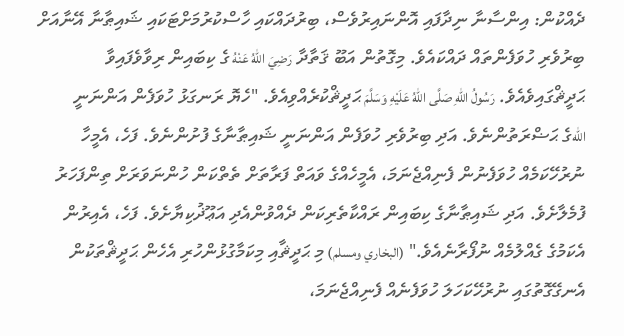ދެއްކުން: އިންސާނާ ނިދާފައި އޮންނައިރުވެސް، ބިރުދައްކައި ހާސްކުރުމަށްޓަކައި ޝައިޠާނާ އޭނާއަށް ބިރުވެރި ހުވަފެންތައް ދައްކައެވެ. މިގޮތުން އަބޫ ޤަތާދާ رَضِيَ اللهُ عَنْهُ ގެ ކިބައިން ރިވާވެފައިވާ ޙަދީޘްގައިވެއެވެ. رَسُولُ اللهِ صَلَّى اللهُ عَلَيْهِ وَسَلَّمَ ޙަދީޘްކުރެއްވިއެވެ. "ހެޔޮ ރަނގަޅު ހުވަފެން އަންނަނީ اللهގެ ޙަޟްރަތުންނެވެ. އަދި ބިރުވެރި ހުވަފެން އަންނަނީ ޝައިޠާނާގެ ފުށުންނެވެ. ފަހެ، އެމީހާ ނުރުހޭކަމެއް ހުވަފެނުން ފެނިއްޖެނަމަ، އެމީހެއްގެ ވައަތް ފަރާތަށް ތެތްކަން ހުންނަވަރަށް ތިންފަހަރު ފުމެލާށެވެ. އަދި ޝައިޠާނާގެ ކިބައިން ރައްކާތެރިކަން ދެއްވުންއެދި އަޢޫޛުކިޔާށެވެ. ފަހެ، އެއިރުން އެކަމުގެ ގެއްލުމެއް ނުފޯރާނެއެވެ." (البخاري ومسلم) މި ޙަދީޘާއި މިކަމާގުޅުންހުރި އެހެން ޙަދީޘްތަކުން އެނގޭގޮތުގައި ނުރުހޭކަހަލަ ހުވަފެނެއް ފެނިއްޖެނަމަ،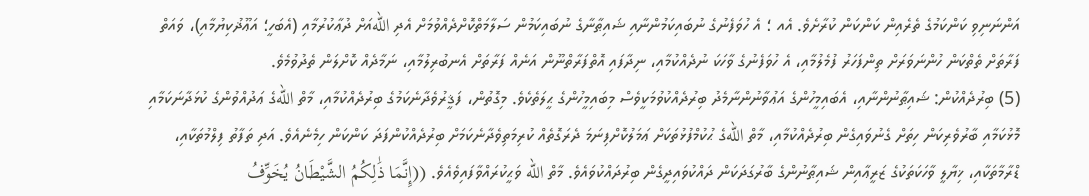އަންނަނިވި ކަންކަމުގެ ތެރެއިން ކަންކަން ކުރާށެވެ. އެއ ؛ އެ ހުވަފެނުގެ ނުބައިކަމުންނާއި ޝައިޠާނާގެ ނުބައިކަމުން ސަލާމަތްކޮށްދެއްވުމަށް އެދި اللهއަށް ދުޢާކުރުމާއި (އެބަހީ؛ އަޢޫޛުކިޔުމާއި)، ވައަތް ފަރާތަށް ތެތްކަން ހުންނަވަރަށް ތިންފަހަރު ފުމެލުމާއި، އެ ހުވަފެނުގެ ވާހަކަ ނުދެއްކުމާއި، ނިދާފައި އޮތްފަރާތްނޫން އަނެއް ފަރާތަށް އެނބުރިލުމާއި، ނަމާދެއް ކޮށްލަން ތެދުވުމެވެ.
(5) ބިރުދެއްކުން: ޝައިޠާނުންނާއި، އެބައިމީހުންގެ އަޢުވާނުންނާމެދު ބިރުދެއްކުވުމަކީވެސް މިބައިމީހުންގެ ޙީލަތެކެވެ. މިގޮތުން، ފަޤީރުވެދާނެކަމުގެ ބިރުދެއްކުމާއި، މާތް اللهގެ ޢަދުއްވުންގެ ކުޅަދާނަކަމާއި މޮޅުކަމާއި ބާރުވެރިކަން ހިތަށް ގެނުވައިގެން ބިރުދެއްކުމާއި، މާތް اللهގެ ޙުކުމްފުޅުތަކަށް ޢަމަލުކޮށްފިނަމަ ދެރަގޮތެއް ކުރިމަތިވެދާނެކަމަށް ބިރުދެއްކުންފަދަ ކަންކަން ހިމެނެއެވެ. އަދި ތަފާތު ފިލްމުތަކާއި، ޑްރާމާތަކާއި، ޚިޔާލީ ވާހަކަތަކުގެ ޒަރީޢާއިން ޝައިޠާނުންގެ ބާރުގަދަކަން ދައްކުވައިދީގެން ބިރުދައްކުވައެވެ. މާތް الله ވަޙީކުރައްވާފައިވެއެވެ. ((إِنَّمَا ذَٰلِكُمُ الشَّيْطَانُ يُخَوِّفُ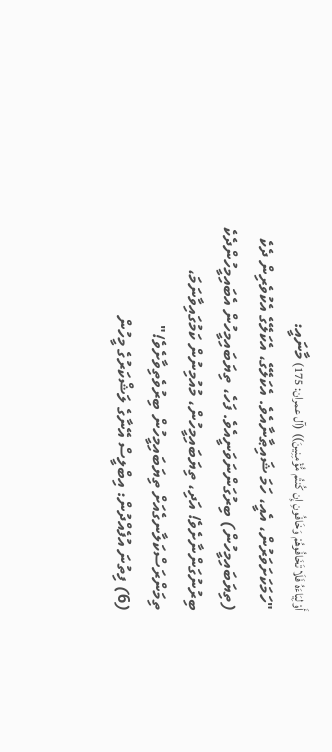أَوْلِيَاءَهُ فَلَا تَخَافُوهُمْ وَخَافُونِ إِن كُنتُم مُّؤْمِنِينَ)) (آل عمران: 175) މާނައީ: "ހަމަކަށަވަރުން، އެއީ، ހަމަ ޝައިޠާނާއެވެ. އެކަލޭގެ، އެކަލޭގެ އެކުވެރިން ދެކެ (ތިޔަބައިމީހުން) ބިރުގަންނަވަނީއެވެ. ފަހެ، ތިޔަބައިމީހުން އެބައިމީހުންދެކެ ބިރުނުގަންނާށެވެ! އަދި، ތިޔަބައިމީހުން، މުއުމިނުން ކަމުގައިވާނަމަ، ތިމަންރަސްކަލާނގެއަށް ތިޔަބައިމީހުން ބިރުވެތިވާށެވެ!"
(6) ފިތުނަ އުފެއްދުން: އިބްލީސް އޭނާގެ ލަޝްކަރުގެ މީހުން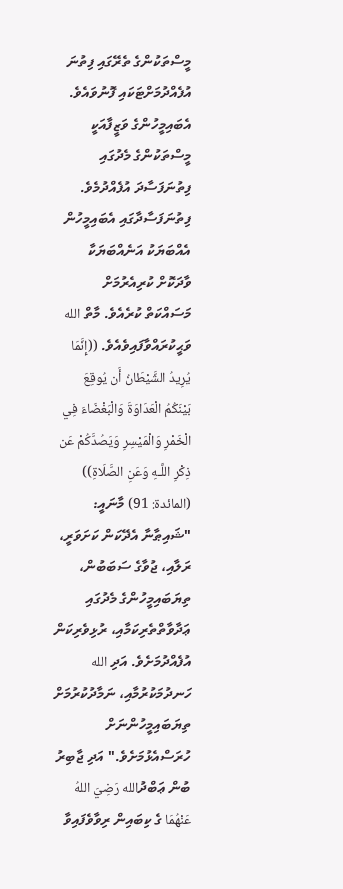މީސްތަކުންގެ ތެރޭގައި ފިތުނަ އުފެއްދުމަށްޓަކައި ފޮނުވައެވެ. އެބައިމީހުންގެ ވަޒީފާއަކީ މީސްތަކުންގެ މެދުގައި ފިތުނަފަސާދަ އުފެއްދުމެވެ. ފިތުނަފަސާދާގައި އެބައިމީހުން އެއްބަޔަކު އަނެއްބަޔަކާ ވާދަކޮށް ކުރިއެރުމަށް މަސައްކަތް ކުރެއެވެ. މާތް الله ވަޙީކުރައްވާފައިވެއެވެ. ((إِنَّمَا يُرِيدُ الشَّيْطَانُ أَن يُوقِعَ بَيْنَكُمُ الْعَدَاوَةَ وَالْبَغْضَاءَ فِي الْخَمْرِ وَالْمَيْسِرِ وَيَصُدَّكُمْ عَن ذِكْرِ اللَّـهِ وَعَنِ الصَّلَاةِ)) (المائدة: 91) މާނައީ: "ޝައިޠާނާ އެދޭކަން ކަށަވަރީ، ރަލާއި، ޖުވާގެ ސަބަބުން، ތިޔަބައިމީހުންގެ މެދުގައި ޢަދާވާތްތެރިކަމާއި، ރުޅިވެރިކަން އުފެއްދުމަށެވެ. އަދި الله ހަނދުމަކުރުމާއި، ނަމާދުކުރުމަށް ތިޔަބައިމީހުންނަށް ހުރަސްއެޅުމަށެވެ." އަދި ޖާބިރު ބުން ޢަބްދުالله رَضِيَ اللهُ عَنْهُمَا ގެ ކިބައިން ރިވާވެފައިވާ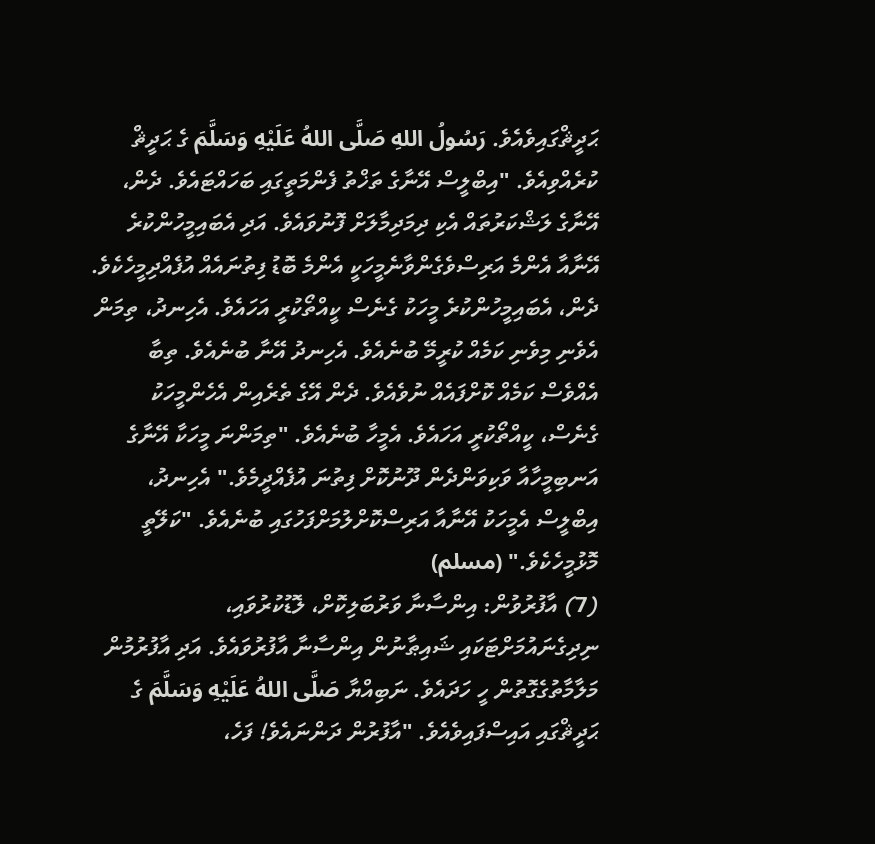ޙަދީޘްގައިވެއެވެ. رَسُولُ اللهِ صَلَّى اللهُ عَلَيْهِ وَسَلَّمَ ގެ ޙަދީޘް ކުރެއްވިއެވެ. "އިބްލީސް އޭނާގެ ތަޚްތު ފެންމަތީގައި ބަހައްޓައެވެ. ދެން، އޭނާގެ ލަޝްކަރުތައް އެކި ދިމަދިމާލަށް ފޮނުވައެވެ. އަދި އެބައިމީހުންކުރެ އޭނާއާ އެންމެ އަރިސްވެގެންވާނެމީހަކީ އެންމެ ބޮޑު ފިތުނައެއް އުފެއްދިމީހެކެވެ. ދެން، އެބައިމީހުންކުރެ މީހަކު ގެނެސް ކީއްތޯކުރީ އަހައެވެ. އެހިނދު، ތިމަން އެވެނި މިވެނި ކަމެއް ކުރީމޭ ބުނެއެވެ. އެހިނދު އޭނާ ބުނެއެވެ. ތިބާ އެއްވެސް ކަމެއް ކޮށްފައެއް ނުވެއެވެ. ދެން އޭގެ ތެރެއިން އެހެންމީހަކު ގެނެސް، ކީއްތޯކުރީ އަހައެވެ. އެމީހާ ބުނެއެވެ. "ތިމަންނަ މީހަކާ އޭނާގެ އަނބިމީހާއާ ވަކިވަންދެން ދޫނުކޮށް ފިތުނަ އުފެއްދީމެވެ." އެހިނދު، އިބްލީސް އެމީހަކު އޭނާއާ އަރިސްކޮށްލުމަށްފަހުގައި ބުނެއެވެ. "ކަލޭތީ މޮޅުމީހެކެވެ." (مسلم)
(7) އާފުރުވުން: އިންސާނާ ވަރުބަލިކޮށް، ލޮޑުކުރުވައި، ނިދިގެނައުމަށްޓަކައި ޝައިޠާނުން އިންސާނާ އާފުރުވައެވެ. އަދި އާފުރުމުން މަލާމާތުގެގޮތުން ހީ ހަދައެވެ. ނަބިއްޔާ صَلَّى اللهُ عَلَيْهِ وَسَلَّمَ ގެ ޙަދީޘްގައި އައިސްފައިވެއެވެ. "އާފުރުން ދަންނައެވެ! ފަހެ،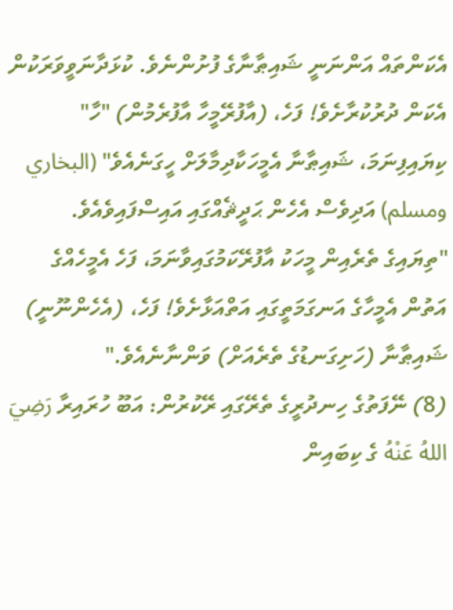އެކަންތައް އަންނަނީ ޝައިޠާނާގެ ފުށުންނެވެ. ކުޅަދާނަވީވަރަކުން އެކަން ދުރުކުރާށެވެ! ފަހެ، (އާފުރޭމީހާ އާފުރެމުން) "ހާ" ކިޔައިފިނަމަ، ޝައިޠާނާ އެމީހަކާދިމާލަށް ހީގަނެއެވެ" (البخاري ومسلم) އަދިވެސް އެހެން ޙަދީޘެއްގައި އައިސްފައިވެއެވެ. "ތިޔައިގެ ތެރެއިން މީހަކު އާފުރޭކަމުގައިވާނަމަ، ފަހެ އެމީހެއްގެ އަތުން އެމީހާގެ އަނގަމަތީގައި އަތްއަޅާށެވެ! ފަހެ، (އެހެންނޫނީ) ޝައިޠާނާ (ހަށިގަނޑުގެ ތެރެއަށް) ވަންނާނެއެވެ."
(8) ނޭފަތުގެ ހިނދުރީގެ ތެރޭގައި ރޭކުރުން: އަބޫ ހުރައިރާ رَضِيَ اللهُ عَنْهُ ގެ ކިބައިން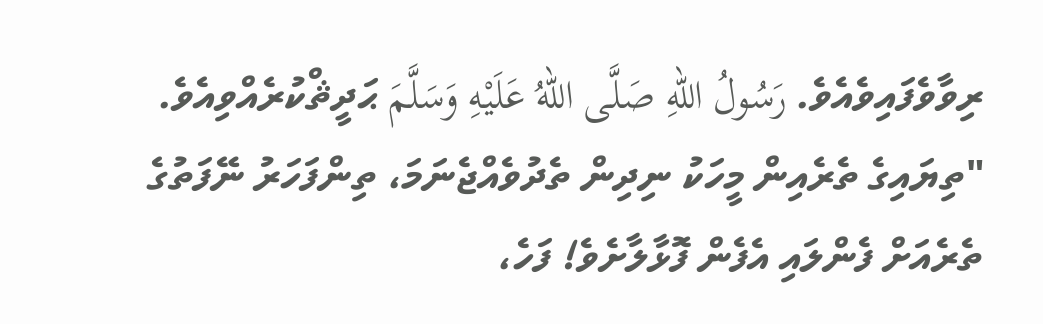ރިވާވެފައިވެއެވެ. رَسُولُ اللهِ صَلَّى اللهُ عَلَيْهِ وَسَلَّمَ ޙަދީޘްކުރެއްވިއެވެ. "ތިޔައިގެ ތެރެއިން މީހަކު ނިދިން ތެދުވެއްޖެނަމަ، ތިންފަހަރު ނޭފަތުގެ ތެރެއަށް ފެންލައި އެފެން ފޮޅާލާށެވެ! ފަހެ،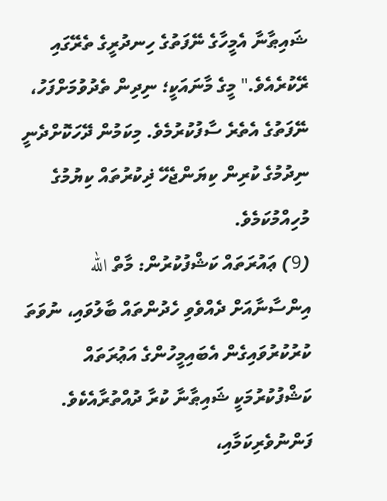ޝައިޠާނާ އެމީހާގެ ނޭފަތުގެ ހިނދުރީގެ ތެރޭގައި ރޭކުރެއެވެ." މީގެ މާނައަކީ؛ ނިދިން ތެދުވުމަށްފަހު، ނޭފަތުގެ އެތެރެ ސާފުކުރުމެވެ. މިކަމުން ދޭހަކޮށްދެނީ ނިދުމުގެ ކުރިން ކިޔަންޖެހޭ ޛިކުރުތައް ކިޔުމުގެ މުހިއްމުކަމެވެ.
(9) ޢައުރަތައް ކަޝްފުކުރުން: މާތް الله އިންސާނާއަށް ދެއްވެވި ހެދުންތައް ބާލުވައި، ނުވަތަ ކުރުކުރުވައިގެން އެބައިމީހުންގެ އަޢުރަތައް ކަޝްފުކުރުމަކީ ޝައިޠާނާ ކުރާ ދުއްތުރާއެކެވެ. ފަންނުވެރިކަމާއި،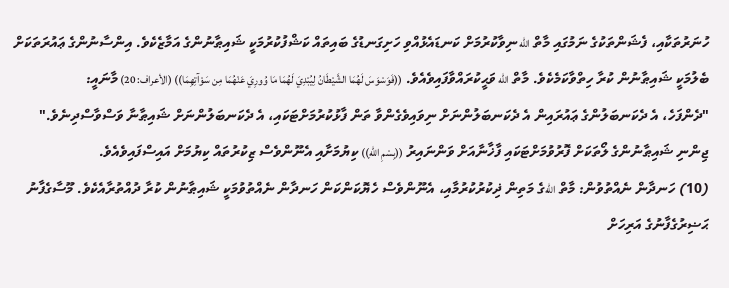ހުނަރުތަކާއި، ފެޝަންތަކުގެ ނަމުގައި މާތް الله ނިވާކުރުމަށް ކަނޑައެޅުއްވި ހަށިގަނޑުގެ ބައިތައް ކަޝްފުކުރުމަކީ ޝައިޠާނުންގެ އަމާޒެކެވެ. އިންސާނުންގެ ޢައުރަތަކަށް ބެލުމަކީ ޝައިޠާނުން ކުރާ ހިތްވާކަމެކެވެ. މާތް الله ވަޙީކުރައްވާފައިވެއެވެ. ((فَوَسْوَسَ لَهُمَا الشَّيْطَانُ لِيُبْدِيَ لَهُمَا مَا وُورِيَ عَنْهُمَا مِن سَوْآتِهِمَا)) (الأعراف: 20) މާނައީ: "ދެންފަހެ، އެ ދެކަނބަލުންގެ ޢައުރައިން އެ ދެކަނބަލުންނަށް ނިވައިވެގެންވާ ތަން ފާޅުކުރުމަށްޓަކައި، އެ ދެކަނބަލުންނަށް ޝައިޠާނާ ވަސްވާސްދިނެވެ." ޖިންނި ޝައިޠާނުންގެ ލޯތަކަށް ފޮރުވުމަށްޓަކައި ފާޚާނާއަށް ވަންނައިރު ((بِسْمِ اللهِ)) ކިޔުމަށާއި އެނޫންވެސް ޒިކުރުތައް ކިޔުމަށް އައިސްފައިވެއެވެ.
(10) ހަނދާން ނެއްތުވުން: މާތް اللهގެ މަތިން ޛިކުރުކުރުމާއި، އެނޫންވެސް ހެޔޮކަންކަން ހަނދާން ނެއްތުވުމަކީ ޝައިޠާނުން ކުރާ ދުއްތުރާއެކެވެ. މޫސާގެފާނު ޙަޟިރުގެފާނުގެ އަރިހަށް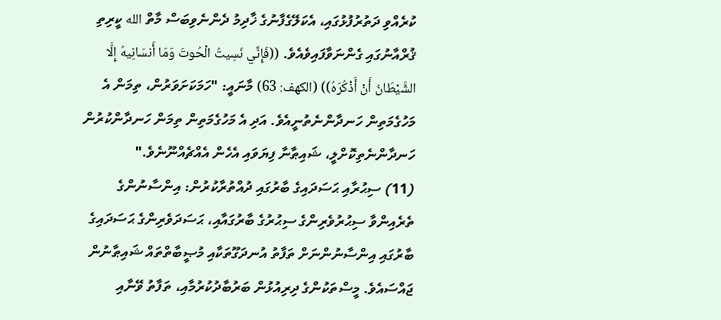ކުރެއްވި ދަތުރުފުޅުގައި، އެކަލޭގެފާނުގެ ޚާދިމު ދެންނެވިބަސް މާތް الله ކީރިތި ޤުރްއާނުގައި ގެންނަވާފައިވެއެވެ. ((فَإِنِّي نَسِيتُ الْحُوتَ وَمَا أَنسَانِيهُ إِلَّا الشَّيْطَانُ أَنْ أَذْكُرَهُ)) (الكهف: 63) މާނައީ: "ހަމަކަށަވަރުން، ތިމަން އެ މަހުގެމަތިން ހަނދާންނެތުނީއެވެ. އަދި އެ މަހުގެމަތިން ތިމަން ހަނދާންކުރުން ހަނދާންނެތިކޮށްލީ، ޝައިޠާނާ ފިޔަވައި އެހެން އެއްޗެއްނޫނެވެ."
(11) ސިޙުރާއި ޙަސަދައިގެ ބާރުގައި ދުއްތުރާކުރުން: އިންސާނުންގެ ތެރެއިންވާ ސިޙުރުވެރިންގެ ސިޙުރުގެ ބާރުގައާއި، ޙަސަދަވެރިންގެ ޙަސަދައިގެ ބާރުގައި އިންސާނުންނަށް ތަފާތު އުނދަގޫތަކާއި މުޞީބާތްތައް ޝައިޠާނުން ޖައްސައެވެ. މީސްތަކުންގެ ދިރިއުޅުން ބަރުބާދުކުރުމާއި، ތަފާތު ވޭނާއި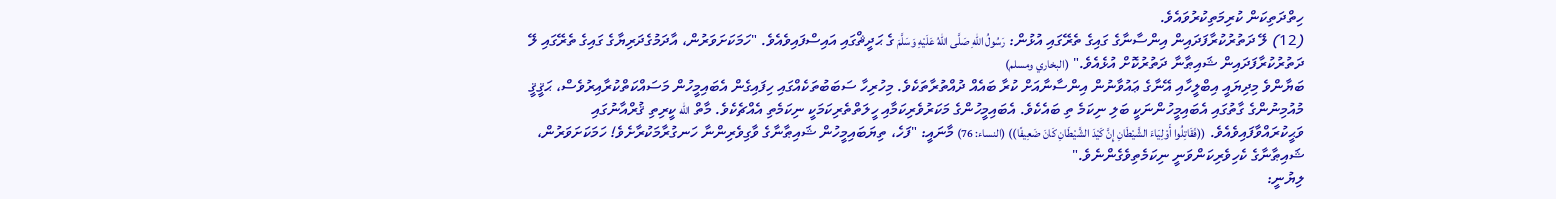ހިތްދަތިކަން ކުރިމަތިކުރުވައެވެ.
(12) ލޭ ދަތުރުކުރާފަދައިން އިންސާނާގެ ގައިގެ ތެރޭގައި އުޅުން: رَسُولُ اللهِ صَلَّى اللهُ عَلَيْهِ وَسَلَّمَ ގެ ޙަދީޘްގައި އައިސްފައިވެއެވެ. "ހަމަކަށަވަރުން، އާދަމުގެދަރިޔާގެ ގައިގެ ތެރޭގައި ލޭ ދަތުރުކުރާފަދައިން ޝައިޠާނާ ދަތުރުކޮށް އުޅެއެވެ." (البخاري ومسلم)
ބަޔާންވެ މިދިޔައީ އިބްލީހާއި އޭނާގެ ޢައުވާނުން އިންސާނާއަށް ކުރާ ބައެއް ދުއްތުރާތަކެވެ. މިހުރިހާ ސަބަބުތަކެއްގައި ހިފައިގެން އެބައިމީހުން މަސައްކަތްކުރާއިރުވެސް، ޙަޤީޤީ މުއުމިނުންގެ ގާތުގައި އެބައިމީހުންނަކީ ބަލި ނިކަމެ ތި ބައެކެވެ. އެބައިމީހުންގެ މަކަރުވެރިކަމާއި ހީލަތްތެރިކަމަކީ ނިކަމެތި އެއްޗެކެވެ. މާތް الله ކީރިތި ޤުރްއާނުގައި ވަޙީކުރައްވާފައިވެއެވެ. ((فَقَاتِلُوا أَوْلِيَاءَ الشَّيْطَانِ إِنَّ كَيْدَ الشَّيْطَانِ كَانَ ضَعِيفًا)) (النساء: 76) މާނައީ: "ފަހެ، ތިޔަބައިމީހުން ޝައިޠާނާގެ ވާގިވެރިންނާ ހަނގުރާމަކުރާށެވެ! ހަމަކަށަވަރުން، ޝައިޠާނާގެ ކެހިވެރިކަންވަނީ ނިކަމެތިވެގެންނެވެ."
ލިޔުނީ: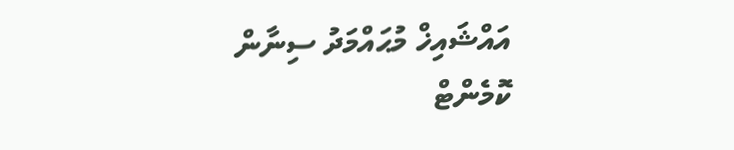އައްޝައިޚް މުޙައްމަދު ސިނާން
ކޮމެންޓް